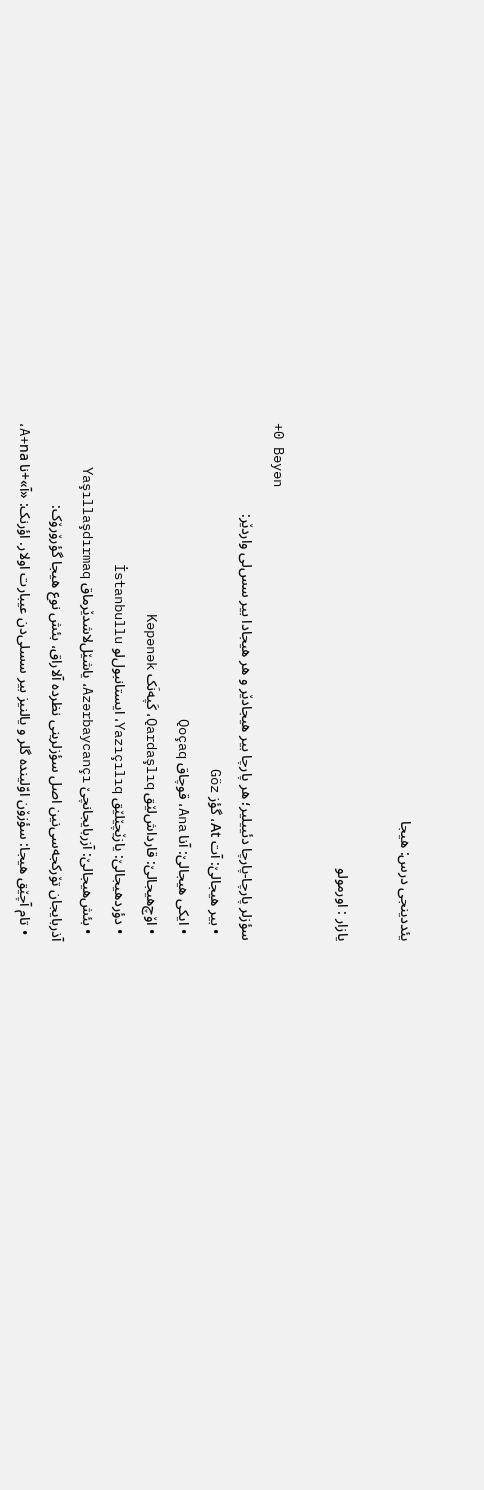یئددینجی درس: هیجا

یازار : اورمولو

+0 Bəyən
سؤزلر پارچا-پارچا دئییلیر؛ هر پارچا بیر هیجادێر و هر هیجادا بیر سس‌لی واردێر:
  • بیر هیجالێ: آت At، گؤز Göz
  • ایکی هیجالێ: آنا Ana، قوچاق Qoçaq
  • اۆچ‌هیجالێ: قارداش‌لێق Qardaşlıq، کَپه‌نَک Kəpənək
  • دؤردهیجالێ: یازێچێلێق Yazıçılıq، ایستانبول‌لو İstanbullu
  • بئش‌هیجالێ: آزربایجانچێ Azərbaycançı، یاشێل‌لاشدێرماق Yaşıllaşdırmaq
آذربایجان تۆرکجه‌سی‌نین اصل سؤزلرینی نظرده آلاراق، بئش نوع هیجا گؤرۆرۆک:
  • تام آچێق هیجا: سؤزۆن اوّلینده گلر و یالنیز بیر سسلی‌دن عیبارت اولار. اؤرنک: «آ»+نا A+na،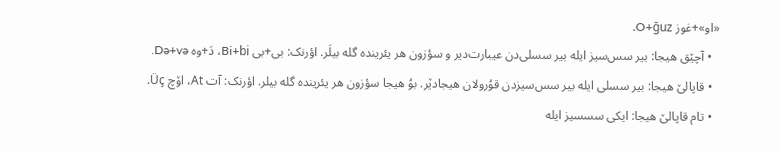«او»+غوز O+ğuz.
  • آچێق هیجا: بیر سس‌سیز ایله بیر سسلی‌دن عیبارت‌دیر و سؤزون هر یئرینده گله بیلَر. اؤرنک: بی+بی Bi+bi، دَ+وه Də+və.
  • قاپالێ هیجا: بیر سسلی ایله بیر سس‌سیزدن قوُرولان هیجادێر. بوُ هیجا سؤزون هر یئرینده گله بیلر. اؤرنک: آت At، اۆچ Üç.
  • تام قاپالێ هیجا: ایکی سسسیز ایله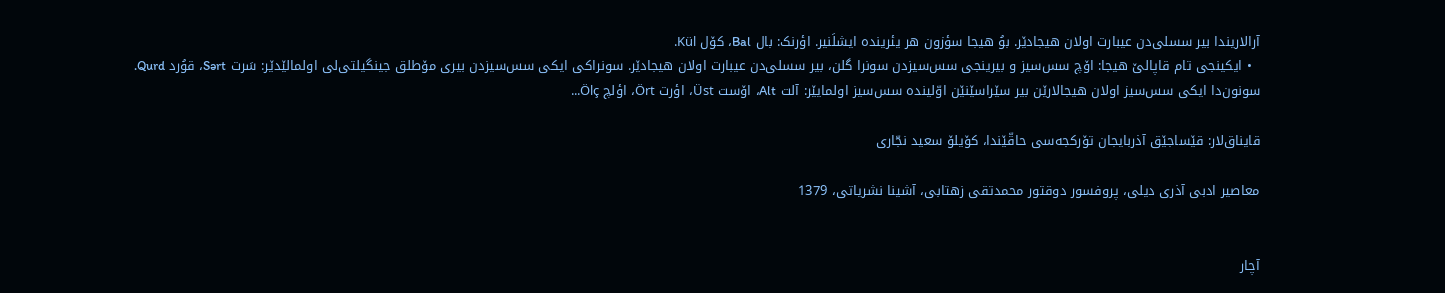آرالاریندا بیر سسلی‌دن عیبارت اولان هیجادێر. بوُ هیجا سؤزون هر یئرینده ایشلَنیر. اؤرنک: بال Bal، کۆل Kül.
  • ایکینجی تام قاپالێ هیجا: اۆچ سس‌سیز و بیرینجی سس‌سیزدن سونرا گلن، بیر سسلی‌دن عیبارت اولان هیجادێر. سونراکی ایکی سس‌سیزدن بیری مۆطلق جینگیلتی‌لی اولمالێدێر: سَرت Sərt، قوُرد Qurd.
سونون‌دا ایکی سس‌سیز اولان هیجالارێن بیر سێراسێنێن اوّلینده سس‌سیز اولمایێر: آلت Alt، اۆست Üst، اؤرت Ört، اؤلچ Ölç...

قایناق‌لار: قێساجێق آذربایجان تۆرکجه‌سی حاقّێندا، کۆیلۆ سعید نجّاری

معاصیر ادبی آذری دیلی، پروفسور دوقتور محمدتقی زهتابی، آشینا نشریاتی، 1379


آچار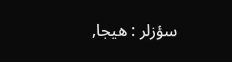سؤزلر : هیجا,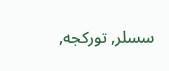سسلر, تورکجه,